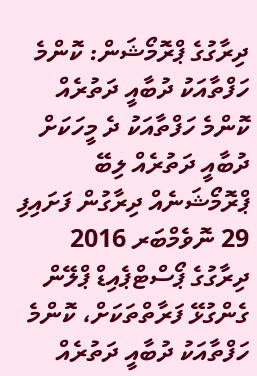ދިރާގުގެ ޕްރޮމޯޝަން: ކޮންމެ ހަފްތާއަކު ދުބާއީ ދަތުރެއް
ކޮންމެ ހަފްތާއަކު ދެ މީހަކަށް ދުބާއީ ދަތުރެއް ލިބޭ ޕްރޮމޯޝަނެއް ދިރާގުން ފަށައިފި
29 ނޮވެމްބަރ 2016
ދިރާގުގެ ޕޯސްޓްޕެއިޑް ޕްލޭން ގެންގުޅޭ ފަރާތްތަކަށް، ކޮންމެ ހަފްތާއަކު ދުބާއީ ދަތުރެއް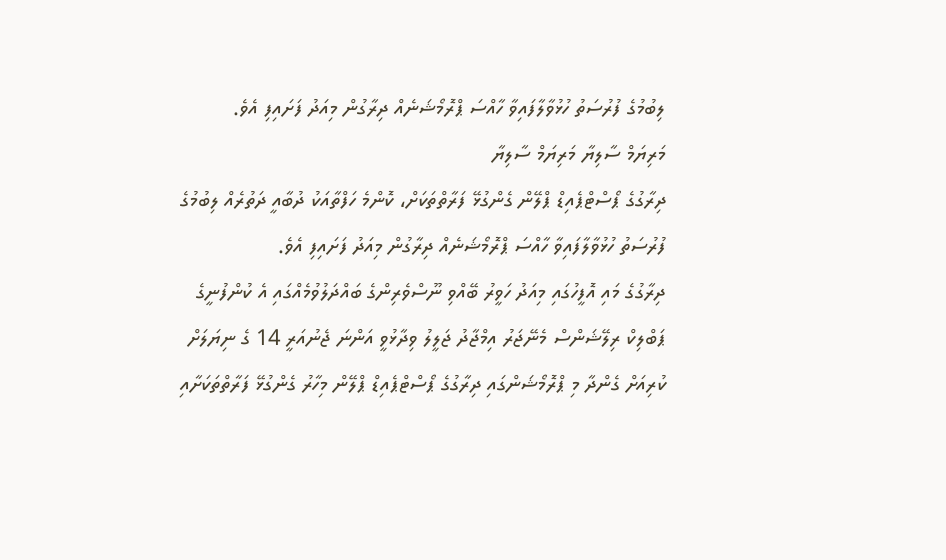ލިބުމުގެ ފުރުސަތު ހުޅުވާލާފައިވާ ހާއްސަ ޕްރޮމޯޝަނެއް ދިރާގުން މިއަދު ފަށައިފި އެވެ.
މަރިޔަމް ސާލިޔާ މަރިޔަމް ސާލިޔާ
ދިރާގުގެ ޕޯސްޓްޕެއިޑް ޕްލޭން ގެންގުޅޭ ފަރާތްތަކަށް، ކޮންމެ ހަފްތާއަކު ދުބާއީ ދަތުރެއް ލިބުމުގެ ފުރުސަތު ހުޅުވާލާފައިވާ ހާއްސަ ޕްރޮމޯޝަނެއް ދިރާގުން މިއަދު ފަށައިފި އެވެ.
ދިރާގުގެ މައި އޮފީހުގައި މިއަދު ހަވީރު ބޭއްވި ނޫސްވެރިންގެ ބައްދަލުވުމެއްގައި އެ ކުންފުނީގެ ޕަބްލިކް ރިލޭޝަންސް މެނޭޖަރު އިމްޖާދު ޖަލީލު ވިދާޅުވީ އަންނަ ޖެނުއަރީ 14 ގެ ނިޔަލަށް ކުރިއަށް ގެންދާ މި ޕްރޮމޯޝަންގައި ދިރާގުގެ ޕޯސްޓްޕެއިޑް ޕްލޭން މިހާރު ގެންގުޅޭ ފަރާތްތަކަށާއި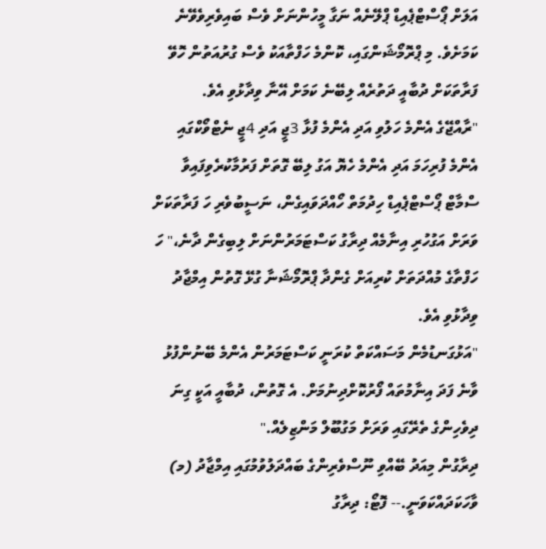އަލަށް ޕޯސްޓްޕެއިޑް ޕްލޭނެއް ނަގާ މީހުންނަށް ވެސް ބައިވެރިވެވޭނެ ކަމަށެވެ. މި ޕްރޮމޯޝަންގައި، ކޮންމެ ހަފްތާއަކު ވެސް ގުރުއަތުން ހޮވޭ ފަރާތަކަށް ދުބާއީ ދަތުރެއް ލިބޭނެ ކަމަށް އޭނާ ވިދާޅުވި އެވެ.
"ރާއްޖޭގެ އެންމެ ހަލުވި އަދި އެންމެ ފުޅާ 3ޖީ އަދި 4ޖީ ނެޓްވޯކްގައި އެންމެ ފުރިހަމަ އަދި އެންމެ ހެޔޮ އަގު ލިބޭ ގޮތަށް ފަރުމާކުރެވިފައިވާ ސްމާޓް ޕޯސްޓްޕެއިޑް ހިދުމަތް ހޯއްދަވައިގެން، ނަސީބުވެރި ހަ ފަރާތަކަށް ވަރަށް އަގުހުރި އިނާމެއް ދިރާގު ކަސްޓަމަރުންނަށް ލިބިގެން ދާނެ،" ހަ ހަފްތާގެ މުއްދަތަށް ކުރިއަށް ގެންދާ ޕްރޮމޯޝަނާ ގުޅޭ ގޮތުން އިމްޖާދު ވިދާޅުވި އެވެ.
"އަޅުގަނޑުމެން މަސައްކަތް ކުރަނީ ކަސްޓަމަރުން އެންމެ ބޭނުންފުޅު ވާނެ ފަދަ އިނާމުތައް ފޯރުކޮށްދިނުމަށް. އެ ގޮތުން، ދުބާއީ އަކީ ގިނަ ދިވެހިންގެ ތެރޭގައި ވަރަށް މަގުބޫލް މަންޒިލެއް."
ދިރާގުން މިއަދު ބޭއްވި ނޫސްވެރިންގެ ބައްދަލުވުމުގައި އިމްޖާދު (މ) ވާހަކަދައްކަވަނީ.-- ފޮޓޯ: ދިރާގު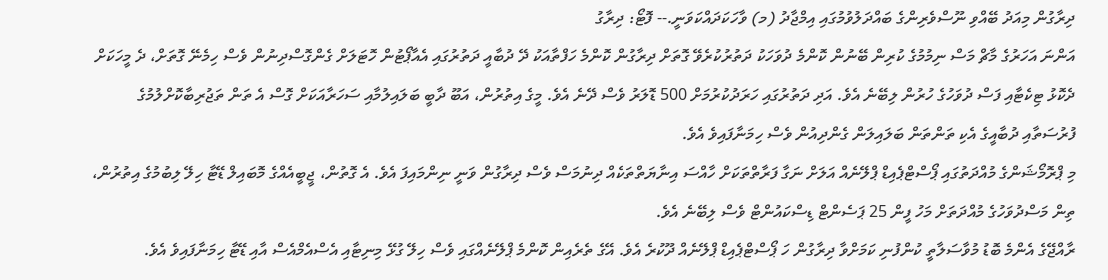ދިރާގުން މިއަދު ބޭއްވި ނޫސްވެރިންގެ ބައްދަލުވުމުގައި އިމްޖާދު (މ) ވާހަކަދައްކަވަނީ.-- ފޮޓޯ: ދިރާގު
އަންނަ އަހަރުގެ މާޗް މަސް ނިމުމުގެ ކުރިން ބޭނުން ކޮންމެ ދުވަހަކު ދަތުރުކުރެވޭ ގޮތަށް ދިރާގުން ކޮންމެ ހަފްތާއަކު ދޭ ދުބާއީ ދަތުރުގައި އެއާޕޯޓުން ހޮޓަލަށް ގެންގޮސްދިނުން ވެސް ހިމެނޭ ގޮތަށް، ދެ މީހަކަށް ދެކޮޅު ޓިކެޓާއި ފަސް ދުވަހުގެ ހުރުން ލިބޭނެ އެވެ. އަދި ދަތުރުގައި ހަރަދުކުރުމަށް 500 ޑޮލަރު ވެސް ދޭނެ އެވެ. މީގެ އިތުރުން، އަބޫ ދާބީ ބަލައިލުމާއި ސަހަރާއަކަށް ގޮސް އެ ތަން ތަޖުރިބާކޮށްލުމުގެ ފުރުސަތާއި ދުބާއީގެ އެކި ތަންތަން ބަލައިލަން ގެންދިއުން ވެސް ހިމަނާފައިވެ އެވެ.
މި ޕްރޮމޯޝަންގެ މުއްދަތުގައި ޕޯސްޓްޕެއިޑް ޕްލޭނެއް އަލަށް ނަގާ ފަރާތްތަކަށް ހާއްސަ އިނާޔަތްތަކެއް ދިނުމަސް ވެސް ދިރާގުން ވަނީ ނިންމައިފަ އެވެ. އެ ގޮތުން، ޖީބީއެއްގެ މޮބައިލް ޑޭޓާ ހިލޭ ލިބުމުގެ އިތުރުން، ތިން މަސްދުވަހުގެ މުއްދަތަށް މަހު ފީން 25 ޕަސެންޓް ޑިސްކައުންޓް ވެސް ލިބޭނެ އެވެ.
ރާއްޖޭގެ އެންމެ ބޮޑު މުވާސަލާތީ ކުންފުނި ކަމަށްވާ ދިރާގުން ހަ ޕޯސްޓްޕެއިޑް ޕްލޭނެއް ދޫކުރެ އެވެ. އޭގެ ތެރެއިން ކޮންމެ ޕްލޭނެއްގައި ވެސް ހިލޭ ގުޅޭ މިނިޓާއި އެސްއެމްއެސް އާއި ޑޭޓާ ހިމަނާފައިވެ އެވެ.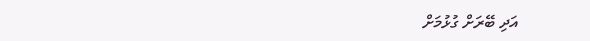އަދި ބޭރަށް ގުޅުމަށް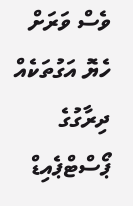ވެސް ވަރަށް ހެޔޮ އަގުތަކެއް ދިރާގުގެ ޕޯސްޓްޕެއިޑް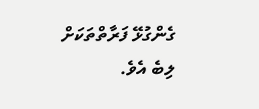ގެންގުޅޭ ފަރާތްތަކަށް ލިބެ އެވެ.